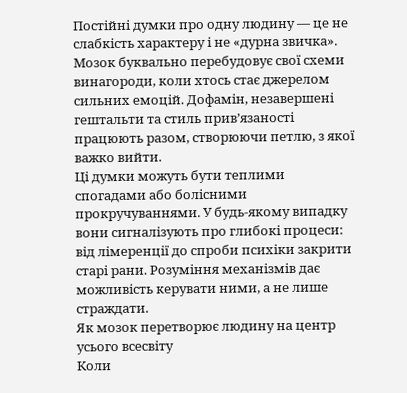Постійні думки про одну людину — це не слабкість характеру і не «дурна звичка». Мозок буквально перебудовує свої схеми винагороди, коли хтось стає джерелом сильних емоцій. Дофамін, незавершені гештальти та стиль прив’язаності працюють разом, створюючи петлю, з якої важко вийти.
Ці думки можуть бути теплими спогадами або болісними прокручуваннями. У будь-якому випадку вони сигналізують про глибокі процеси: від лімеренції до спроби психіки закрити старі рани. Розуміння механізмів дає можливість керувати ними, а не лише страждати.
Як мозок перетворює людину на центр усього всесвіту
Коли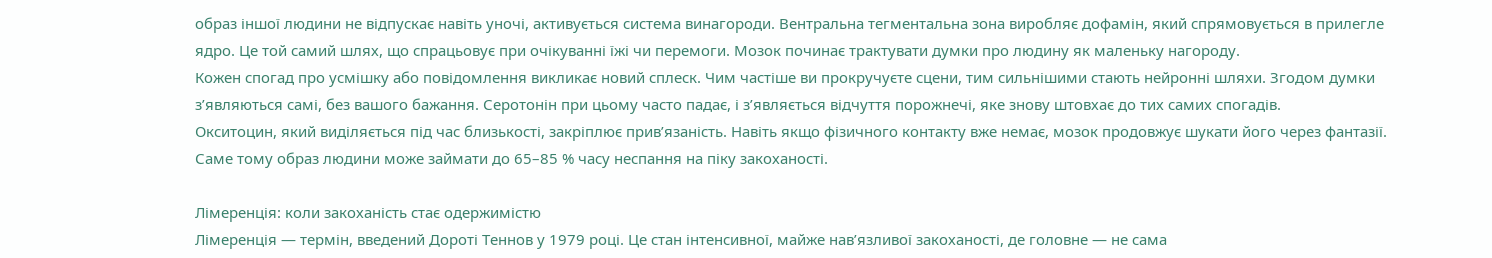образ іншої людини не відпускає навіть уночі, активується система винагороди. Вентральна тегментальна зона виробляє дофамін, який спрямовується в прилегле ядро. Це той самий шлях, що спрацьовує при очікуванні їжі чи перемоги. Мозок починає трактувати думки про людину як маленьку нагороду.
Кожен спогад про усмішку або повідомлення викликає новий сплеск. Чим частіше ви прокручуєте сцени, тим сильнішими стають нейронні шляхи. Згодом думки з’являються самі, без вашого бажання. Серотонін при цьому часто падає, і з’являється відчуття порожнечі, яке знову штовхає до тих самих спогадів.
Окситоцин, який виділяється під час близькості, закріплює прив’язаність. Навіть якщо фізичного контакту вже немає, мозок продовжує шукати його через фантазії. Саме тому образ людини може займати до 65–85 % часу неспання на піку закоханості.

Лімеренція: коли закоханість стає одержимістю
Лімеренція — термін, введений Дороті Теннов у 1979 році. Це стан інтенсивної, майже нав’язливої закоханості, де головне — не сама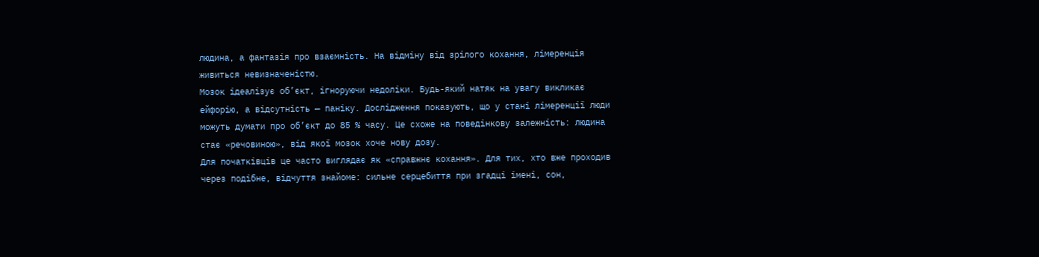людина, а фантазія про взаємність. На відміну від зрілого кохання, лімеренція живиться невизначеністю.
Мозок ідеалізує об’єкт, ігноруючи недоліки. Будь-який натяк на увагу викликає ейфорію, а відсутність — паніку. Дослідження показують, що у стані лімеренції люди можуть думати про об’єкт до 85 % часу. Це схоже на поведінкову залежність: людина стає «речовиною», від якої мозок хоче нову дозу.
Для початківців це часто виглядає як «справжнє кохання». Для тих, хто вже проходив через подібне, відчуття знайоме: сильне серцебиття при згадці імені, сон,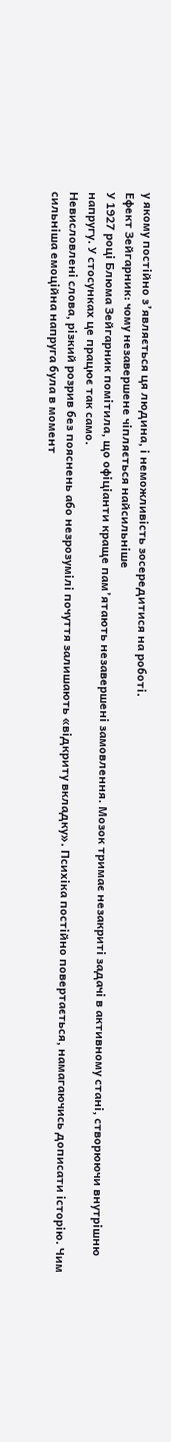у якому постійно з’являється ця людина, і неможливість зосередитися на роботі.
Ефект Зейгарник: чому незавершене чіпляється найсильніше
У 1927 році Блюма Зейгарник помітила, що офіціанти краще пам’ятають незавершені замовлення. Мозок тримає незакриті задачі в активному стані, створюючи внутрішню напругу. У стосунках це працює так само.
Невисловлені слова, різкий розрив без пояснень або незрозумілі почуття залишають «відкриту вкладку». Психіка постійно повертається, намагаючись дописати історію. Чим сильніша емоційна напруга була в момент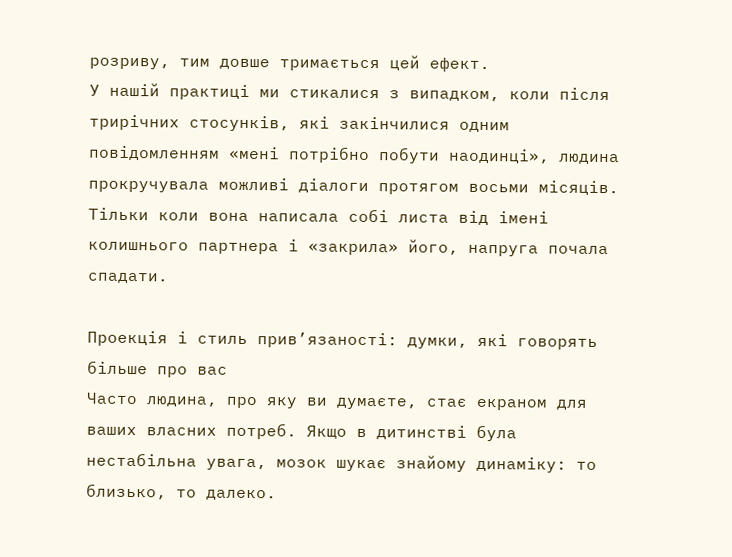розриву, тим довше тримається цей ефект.
У нашій практиці ми стикалися з випадком, коли після трирічних стосунків, які закінчилися одним повідомленням «мені потрібно побути наодинці», людина прокручувала можливі діалоги протягом восьми місяців. Тільки коли вона написала собі листа від імені колишнього партнера і «закрила» його, напруга почала спадати.

Проекція і стиль прив’язаності: думки, які говорять більше про вас
Часто людина, про яку ви думаєте, стає екраном для ваших власних потреб. Якщо в дитинстві була нестабільна увага, мозок шукає знайому динаміку: то близько, то далеко.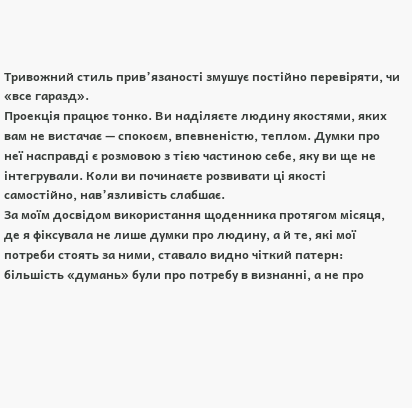Тривожний стиль прив’язаності змушує постійно перевіряти, чи «все гаразд».
Проекція працює тонко. Ви наділяєте людину якостями, яких вам не вистачає — спокоєм, впевненістю, теплом. Думки про неї насправді є розмовою з тією частиною себе, яку ви ще не інтегрували. Коли ви починаєте розвивати ці якості самостійно, нав’язливість слабшає.
За моїм досвідом використання щоденника протягом місяця, де я фіксувала не лише думки про людину, а й те, які мої потреби стоять за ними, ставало видно чіткий патерн: більшість «думань» були про потребу в визнанні, а не про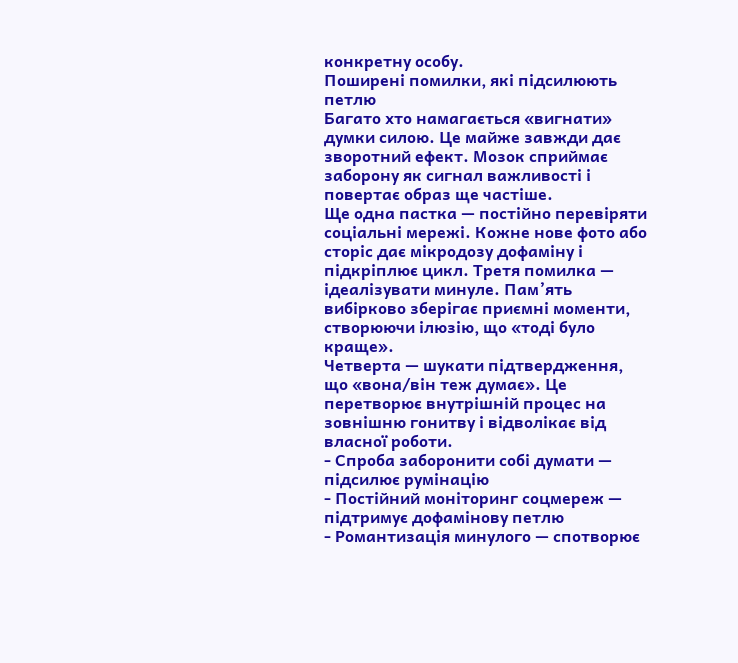конкретну особу.
Поширені помилки, які підсилюють петлю
Багато хто намагається «вигнати» думки силою. Це майже завжди дає зворотний ефект. Мозок сприймає заборону як сигнал важливості і повертає образ ще частіше.
Ще одна пастка — постійно перевіряти соціальні мережі. Кожне нове фото або сторіс дає мікродозу дофаміну і підкріплює цикл. Третя помилка — ідеалізувати минуле. Пам’ять вибірково зберігає приємні моменти, створюючи ілюзію, що «тоді було краще».
Четверта — шукати підтвердження, що «вона/він теж думає». Це перетворює внутрішній процес на зовнішню гонитву і відволікає від власної роботи.
- Спроба заборонити собі думати — підсилює румінацію
- Постійний моніторинг соцмереж — підтримує дофамінову петлю
- Романтизація минулого — спотворює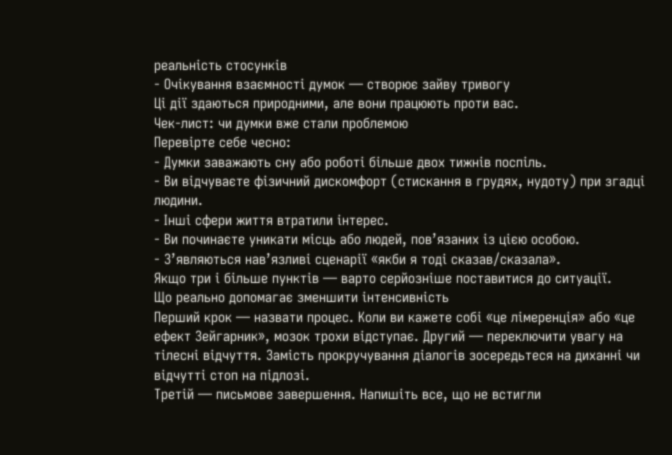реальність стосунків
- Очікування взаємності думок — створює зайву тривогу
Ці дії здаються природними, але вони працюють проти вас.
Чек-лист: чи думки вже стали проблемою
Перевірте себе чесно:
- Думки заважають сну або роботі більше двох тижнів поспіль.
- Ви відчуваєте фізичний дискомфорт (стискання в грудях, нудоту) при згадці людини.
- Інші сфери життя втратили інтерес.
- Ви починаєте уникати місць або людей, пов’язаних із цією особою.
- З’являються нав’язливі сценарії «якби я тоді сказав/сказала».
Якщо три і більше пунктів — варто серйозніше поставитися до ситуації.
Що реально допомагає зменшити інтенсивність
Перший крок — назвати процес. Коли ви кажете собі «це лімеренція» або «це ефект Зейгарник», мозок трохи відступає. Другий — переключити увагу на тілесні відчуття. Замість прокручування діалогів зосередьтеся на диханні чи відчутті стоп на підлозі.
Третій — письмове завершення. Напишіть все, що не встигли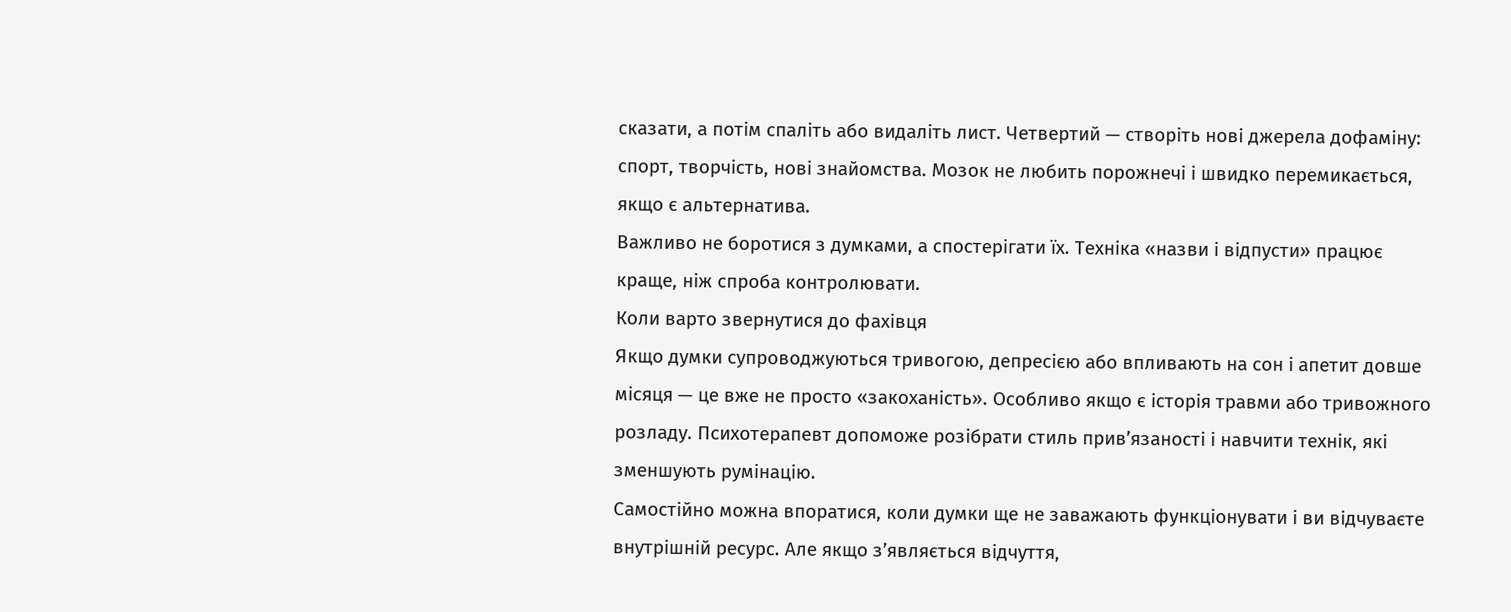сказати, а потім спаліть або видаліть лист. Четвертий — створіть нові джерела дофаміну: спорт, творчість, нові знайомства. Мозок не любить порожнечі і швидко перемикається, якщо є альтернатива.
Важливо не боротися з думками, а спостерігати їх. Техніка «назви і відпусти» працює краще, ніж спроба контролювати.
Коли варто звернутися до фахівця
Якщо думки супроводжуються тривогою, депресією або впливають на сон і апетит довше місяця — це вже не просто «закоханість». Особливо якщо є історія травми або тривожного розладу. Психотерапевт допоможе розібрати стиль прив’язаності і навчити технік, які зменшують румінацію.
Самостійно можна впоратися, коли думки ще не заважають функціонувати і ви відчуваєте внутрішній ресурс. Але якщо з’являється відчуття,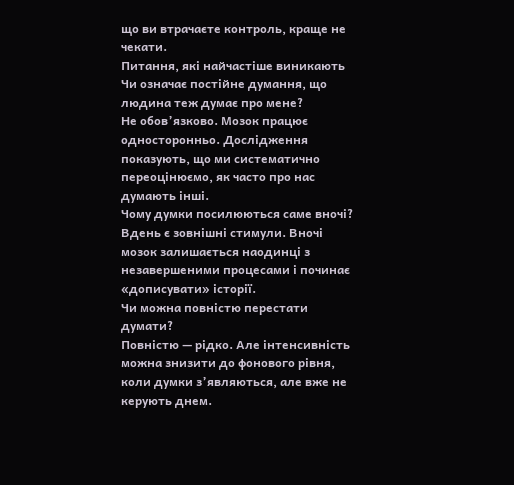що ви втрачаєте контроль, краще не чекати.
Питання, які найчастіше виникають
Чи означає постійне думання, що людина теж думає про мене?
Не обов’язково. Мозок працює односторонньо. Дослідження показують, що ми систематично переоцінюємо, як часто про нас думають інші.
Чому думки посилюються саме вночі?
Вдень є зовнішні стимули. Вночі мозок залишається наодинці з незавершеними процесами і починає «дописувати» історії.
Чи можна повністю перестати думати?
Повністю — рідко. Але інтенсивність можна знизити до фонового рівня, коли думки з’являються, але вже не керують днем.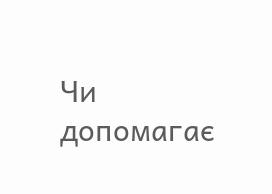Чи допомагає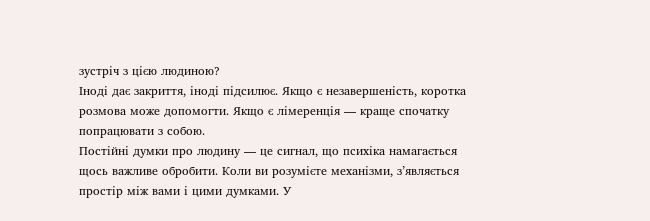зустріч з цією людиною?
Іноді дає закриття, іноді підсилює. Якщо є незавершеність, коротка розмова може допомогти. Якщо є лімеренція — краще спочатку попрацювати з собою.
Постійні думки про людину — це сигнал, що психіка намагається щось важливе обробити. Коли ви розумієте механізми, з’являється простір між вами і цими думками. У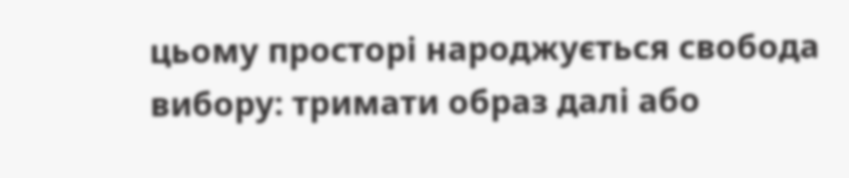цьому просторі народжується свобода вибору: тримати образ далі або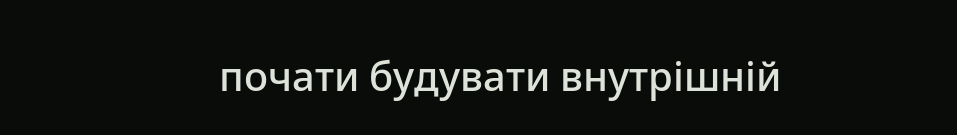почати будувати внутрішній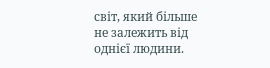світ, який більше не залежить від однієї людини.